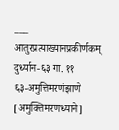___
आतुरप्रत्याख्यानप्रकीर्णकम् दुर्ध्यान-६३ गा. ११
६३-अमुत्तिमरणंझाणे [अमुक्तिमरणध्याने]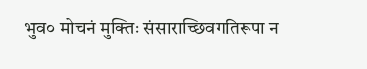भुव० मोचनं मुक्तिः संसाराच्छिवगतिरूपा न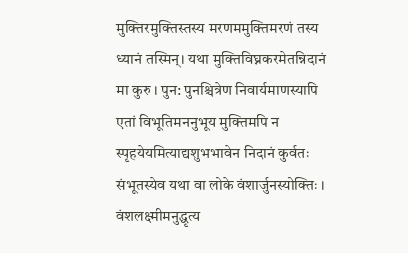मुक्तिरमुक्तिस्तस्य मरणममुक्तिमरणं तस्य ध्यानं तस्मिन्। यथा मुक्तिविघ्नकरमेतन्निदानं मा कुरु । पुन: पुनश्चित्रेण निवार्यमाणस्यापि एतां विभूतिमननुभूय मुक्तिमपि न स्पृहयेयमित्याद्यशुभभावेन निदानं कुर्वतः संभूतस्येव यथा वा लोके वंशार्जुनस्योक्तिः ।
वंशलक्ष्मीमनुद्धृत्य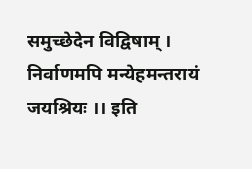समुच्छेदेन विद्विषाम् ।
निर्वाणमपि मन्येहमन्तरायं जयश्रियः ।। इति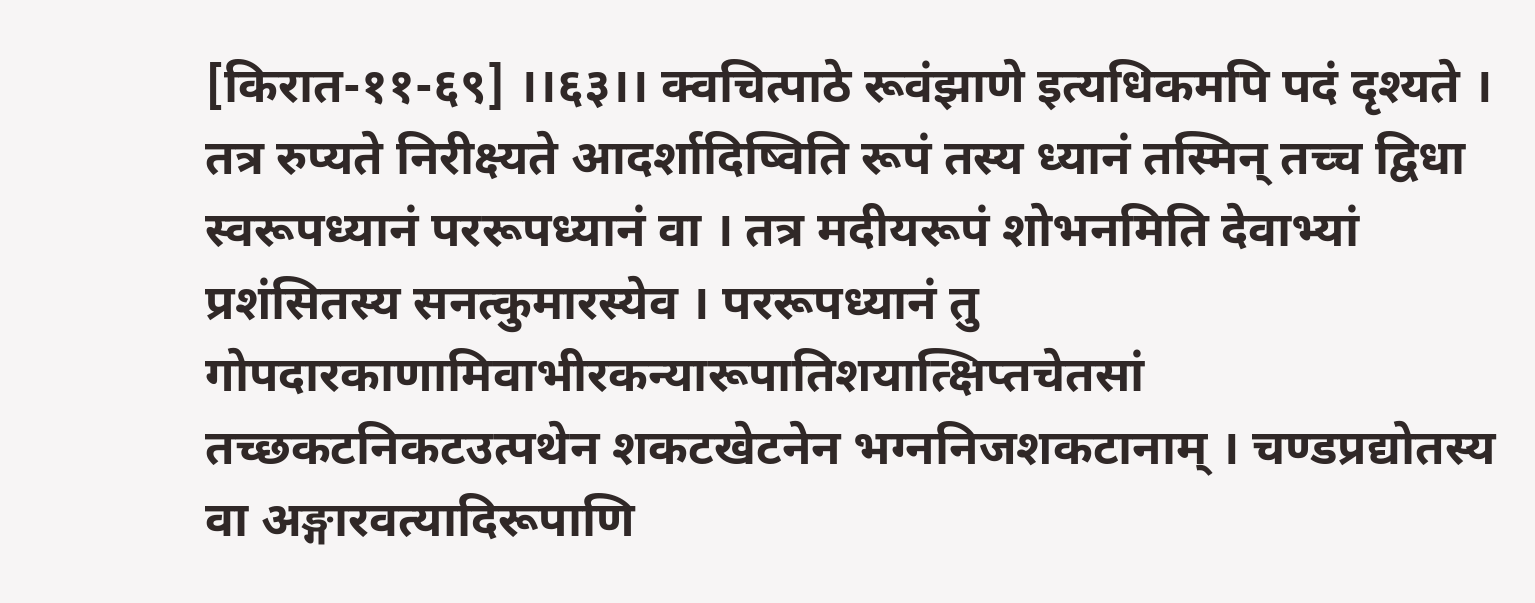[किरात-११-६९] ।।६३।। क्वचित्पाठे रूवंझाणे इत्यधिकमपि पदं दृश्यते । तत्र रुप्यते निरीक्ष्यते आदर्शादिष्विति रूपं तस्य ध्यानं तस्मिन् तच्च द्विधा स्वरूपध्यानं पररूपध्यानं वा । तत्र मदीयरूपं शोभनमिति देवाभ्यां प्रशंसितस्य सनत्कुमारस्येव । पररूपध्यानं तु गोपदारकाणामिवाभीरकन्यारूपातिशयात्क्षिप्तचेतसां तच्छकटनिकटउत्पथेन शकटखेटनेन भग्ननिजशकटानाम् । चण्डप्रद्योतस्य वा अङ्गारवत्यादिरूपाणि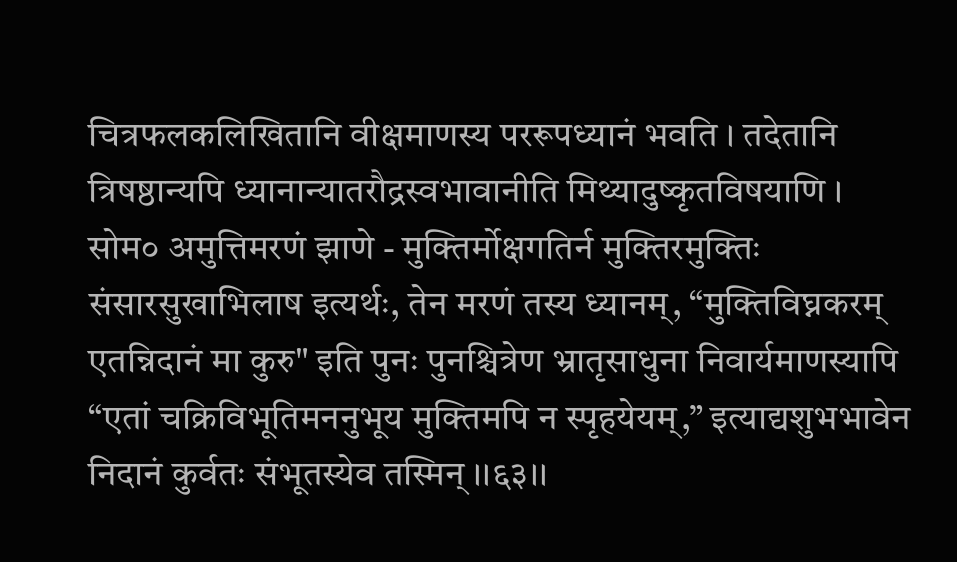चित्रफलकलिखितानि वीक्षमाणस्य पररूपध्यानं भवति । तदेतानि त्रिषष्ठान्यपि ध्यानान्यातरौद्रस्वभावानीति मिथ्यादुष्कृतविषयाणि ।
सोम० अमुत्तिमरणं झाणे - मुक्तिर्मोक्षगतिर्न मुक्तिरमुक्तिः संसारसुखाभिलाष इत्यर्थः, तेन मरणं तस्य ध्यानम्, “मुक्तिविघ्नकरम् एतन्निदानं मा कुरु" इति पुनः पुनश्चित्रेण भ्रातृसाधुना निवार्यमाणस्यापि “एतां चक्रिविभूतिमननुभूय मुक्तिमपि न स्पृहयेयम्,” इत्याद्यशुभभावेन निदानं कुर्वतः संभूतस्येव तस्मिन् ।।६३।।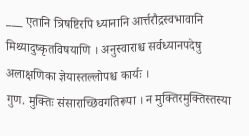___ एतानि त्रिषष्टिरपि ध्यानानि आर्त्तरौद्रस्वभावानि मिथ्यादुष्कृतविषयाणि । अनुस्वाराश्च सर्वध्यानपदेषु अलाक्षणिका ज्ञेयास्तल्लोपश्च कार्यः ।
गुण. मुक्तिः संसाराच्छिवगतिरूपा । न मुक्तिरमुक्तिस्तस्या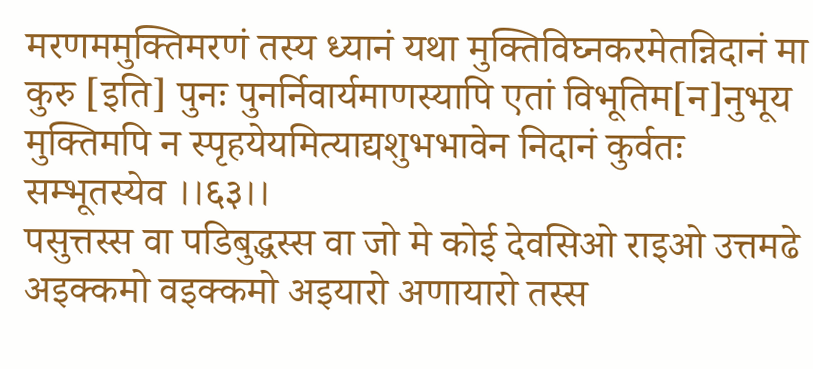मरणममुक्तिमरणं तस्य ध्यानं यथा मुक्तिविघ्नकरमेतन्निदानं मा कुरु [इति] पुनः पुनर्निवार्यमाणस्यापि एतां विभूतिम[न]नुभूय मुक्तिमपि न स्पृहयेयमित्याद्यशुभभावेन निदानं कुर्वतः सम्भूतस्येव ।।६३।।
पसुत्तस्स वा पडिबुद्धस्स वा जो मे कोई देवसिओ राइओ उत्तमढे अइक्कमो वइक्कमो अइयारो अणायारो तस्स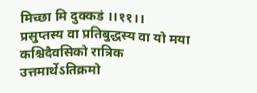मिच्छा मि दुक्कडं ।।११।।
प्रसुप्तस्य वा प्रतिबुद्धस्य वा यो मया कश्चिदैवसिको रात्रिक उत्तमार्थेऽतिक्रमो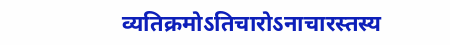व्यतिक्रमोऽतिचारोऽनाचारस्तस्य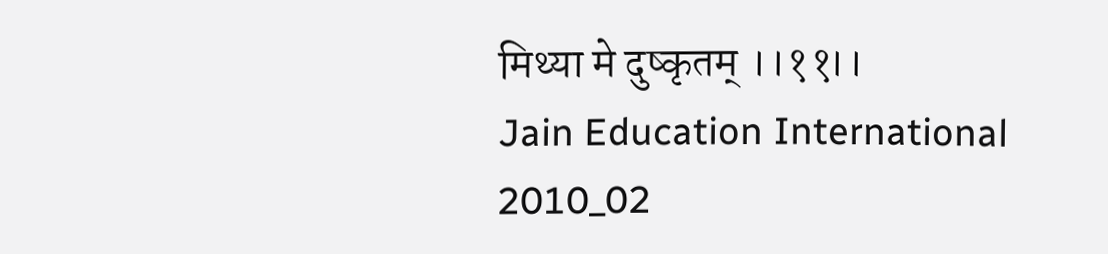मिथ्या मे दुष्कृतम् ।।११।।
Jain Education International 2010_02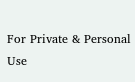For Private & Personal Use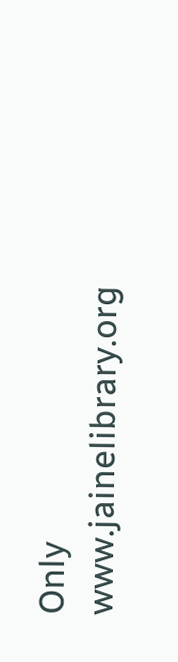Only
www.jainelibrary.org